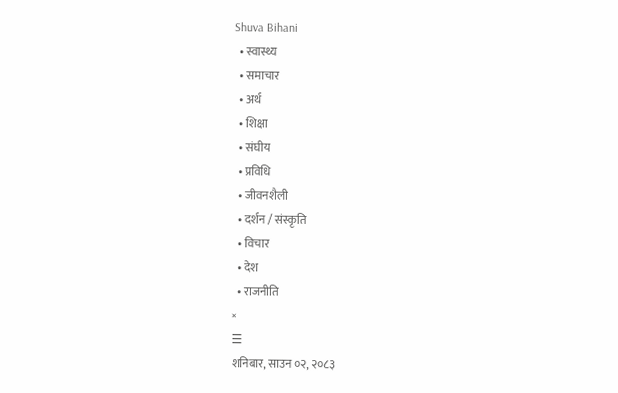Shuva Bihani
  • स्वास्थ्य
  • समाचार
  • अर्थ
  • शिक्षा
  • संघीय
  • प्रविधि
  • जीवनशैली
  • दर्शन / संस्कृति
  • विचार
  • देश
  • राजनीति
×
☰
शनिबार, साउन ०२, २०८३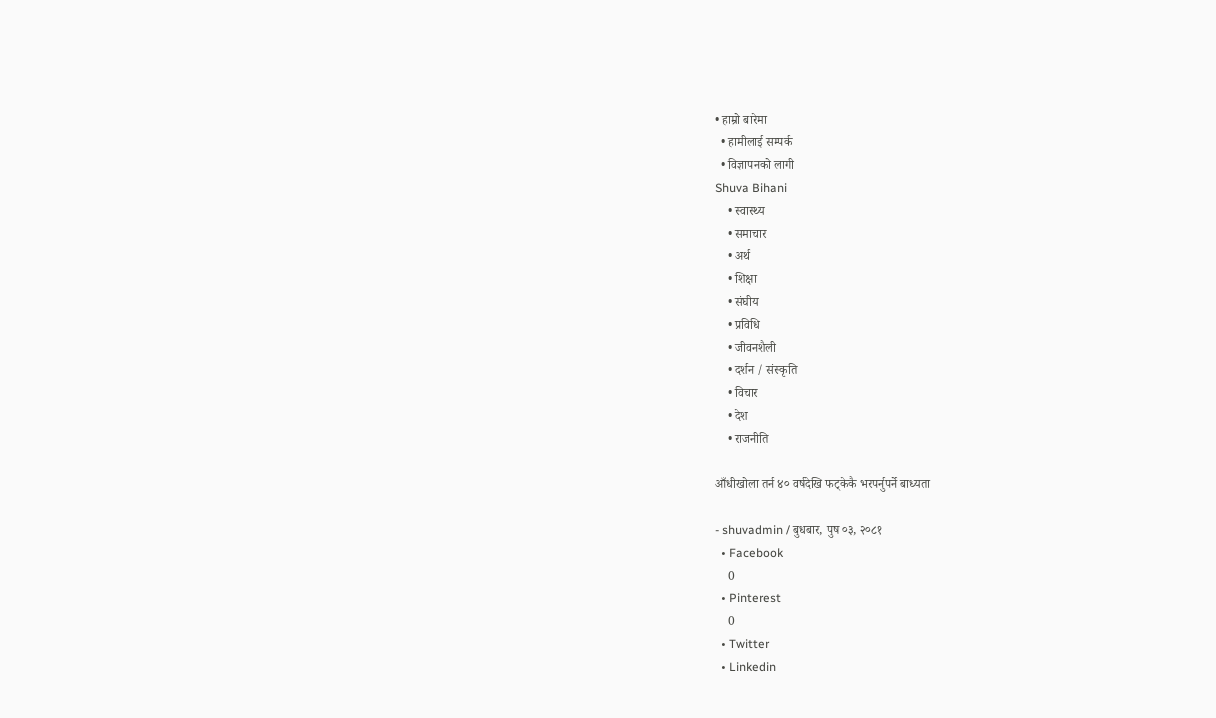• हाम्रो बारेमा
  • हामीलाई सम्पर्क
  • विज्ञापनको लागी
Shuva Bihani
    • स्वास्थ्य
    • समाचार
    • अर्थ
    • शिक्षा
    • संघीय
    • प्रविधि
    • जीवनशैली
    • दर्शन / संस्कृति
    • विचार
    • देश
    • राजनीति

आँधीखोला तर्न ४० वर्षदेखि फट्केकै भरपर्नुपर्ने बाध्यता

- shuvadmin / बुधबार, पुष ०३, २०८१
  • Facebook
    0
  • Pinterest
    0
  • Twitter
  • Linkedin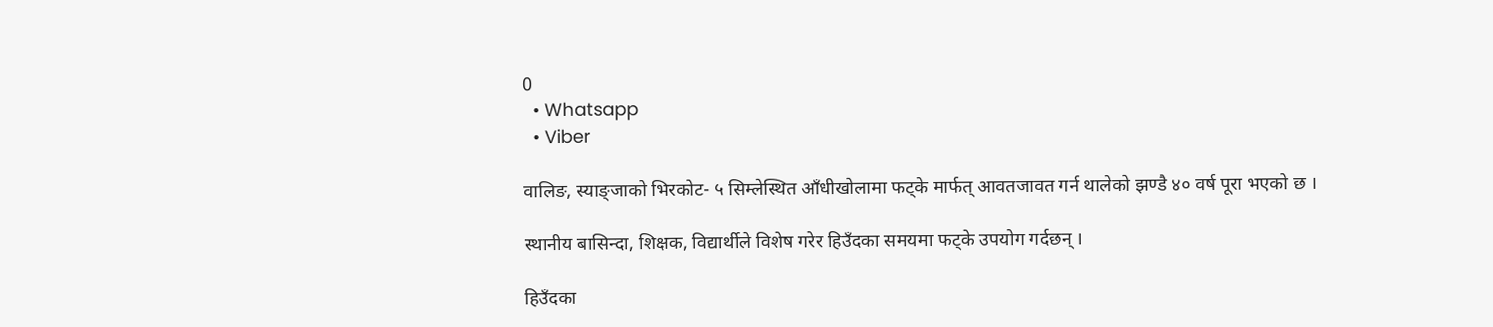0
  • Whatsapp
  • Viber

वालिङ, स्याङ्जाको भिरकोट- ५ सिम्लेस्थित आँधीखोलामा फट्के मार्फत् आवतजावत गर्न थालेको झण्डै ४० वर्ष पूरा भएको छ ।

स्थानीय बासिन्दा, शिक्षक, विद्यार्थीले विशेष गरेर हिउँदका समयमा फट्के उपयोग गर्दछन् ।

हिउँदका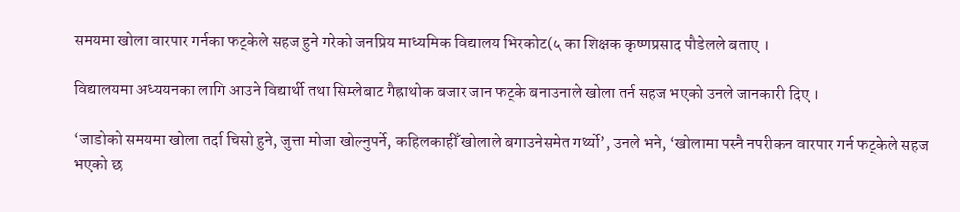समयमा खोला वारपार गर्नका फट्केले सहज हुने गरेको जनप्रिय माध्यमिक विद्यालय भिरकोट(५ का शिक्षक कृष्णप्रसाद पौडेलले बताए ।

विद्यालयमा अध्ययनका लागि आउने विद्यार्थी तथा सिम्लेबाट गैह्राथोक बजार जान फट्के बनाउनाले खोला तर्न सहज भएको उनले जानकारी दिए ।

‘जाडोको समयमा खोला तर्दा चिसो हुने, जुत्ता मोजा खोल्नुपर्ने, कहिलकाहीँ खोलाले बगाउनेसमेत गर्थ्यो’, उनले भने, ‘खोलामा पस्नै नपरीकन वारपार गर्न फट्केले सहज भएको छ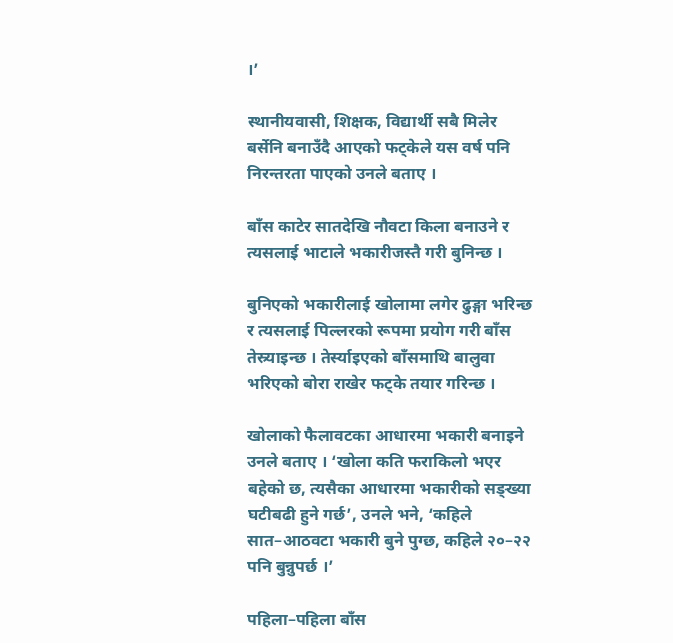।’

स्थानीयवासी, शिक्षक, विद्यार्थी सबै मिलेर बर्सेनि बनाउँदै आएको फट्केले यस वर्ष पनि निरन्तरता पाएको उनले बताए ।

बाँस काटेर सातदेखि नौवटा किला बनाउने र त्यसलाई भाटाले भकारीजस्तै गरी बुनिन्छ ।

बुनिएको भकारीलाई खोलामा लगेर ढुङ्गा भरिन्छ र त्यसलाई पिल्लरको रूपमा प्रयोग गरी बाँस तेस्र्याइन्छ । तेर्स्याइएको बाँसमाथि बालुवा भरिएको बोरा राखेर फट्के तयार गरिन्छ ।

खोलाको फैलावटका आधारमा भकारी बनाइने उनले बताए । ‘खोला कति फराकिलो भएर बहेको छ, त्यसैका आधारमा भकारीको सङ्ख्या घटीबढी हुने गर्छ’, उनले भने, ‘कहिले सात–आठवटा भकारी बुने पुग्छ, कहिले २०–२२ पनि बुन्नुपर्छ ।’

पहिला–पहिला बाँस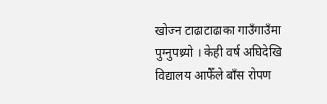खोज्न टाढाटाढाका गाउँगाउँमा पुग्नुपथ्र्यो । केही वर्ष अघिदेखि विद्यालय आफैँले बाँस रोपण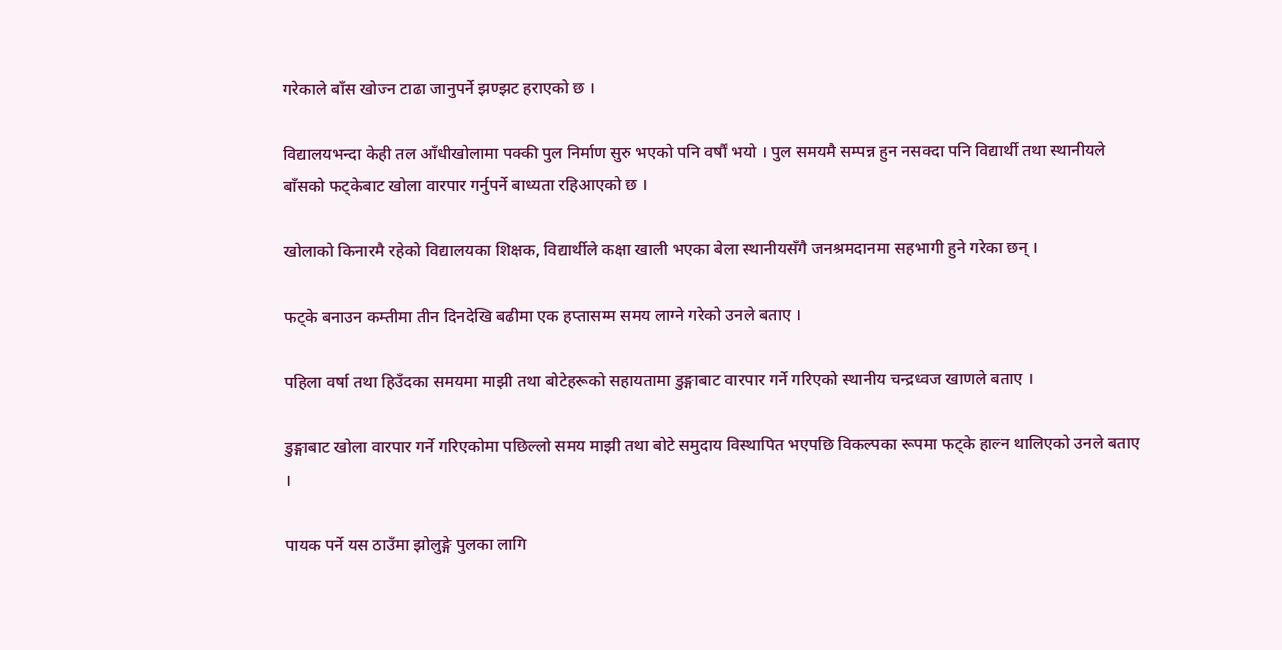गरेकाले बाँस खोज्न टाढा जानुपर्ने झण्झट हराएको छ ।

विद्यालयभन्दा केही तल आँधीखोलामा पक्की पुल निर्माण सुरु भएको पनि वर्षौं भयो । पुल समयमै सम्पन्न हुन नसक्दा पनि विद्यार्थी तथा स्थानीयले बाँसको फट्केबाट खोला वारपार गर्नुपर्ने बाध्यता रहिआएको छ ।

खोलाको किनारमै रहेको विद्यालयका शिक्षक, विद्यार्थीले कक्षा खाली भएका बेला स्थानीयसँगै जनश्रमदानमा सहभागी हुने गरेका छन् ।

फट्के बनाउन कम्तीमा तीन दिनदेखि बढीमा एक हप्तासम्म समय लाग्ने गरेको उनले बताए ।

पहिला वर्षा तथा हिउँदका समयमा माझी तथा बोटेहरूको सहायतामा डुङ्गाबाट वारपार गर्ने गरिएको स्थानीय चन्द्रध्वज खाणले बताए ।

डुङ्गाबाट खोला वारपार गर्ने गरिएकोमा पछिल्लो समय माझी तथा बोटे समुदाय विस्थापित भएपछि विकल्पका रूपमा फट्के हाल्न थालिएको उनले बताए ।

पायक पर्ने यस ठाउँमा झोलुङ्गे पुलका लागि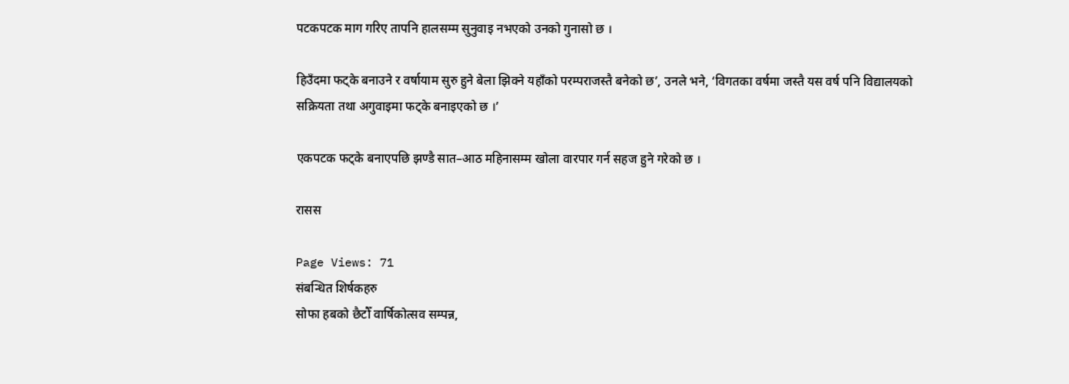पटकपटक माग गरिए तापनि हालसम्म सुनुवाइ नभएको उनको गुनासो छ ।

हिउँदमा फट्के बनाउने र वर्षायाम सुरु हुने बेला झिक्ने यहाँको परम्पराजस्तै बनेको छ’, उनले भने, ‘विगतका वर्षमा जस्तै यस वर्ष पनि विद्यालयको सक्रियता तथा अगुवाइमा फट्के बनाइएको छ ।’

एकपटक फट्के बनाएपछि झण्डै सात–आठ महिनासम्म खोला वारपार गर्न सहज हुने गरेको छ ।

रासस

Page Views: 71
संबन्धित शिर्षकहरु
सोफा हबको छैटौँ वार्षिकोत्सव सम्पन्न,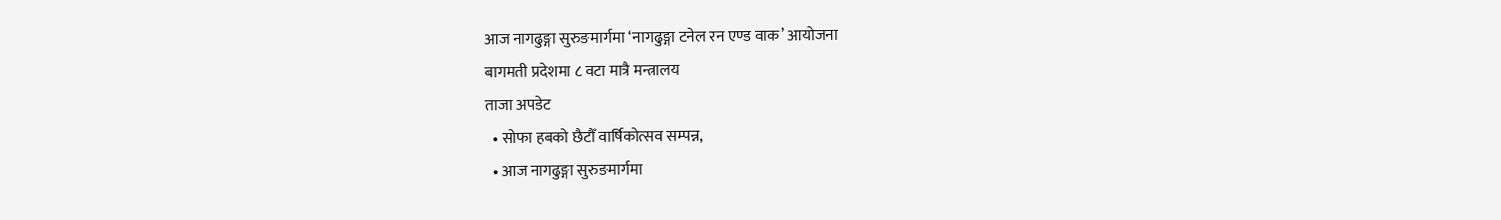आज नागढुङ्गा सुरुङमार्गमा ‘नागढुङ्गा टनेल रन एण्ड वाक’ आयोजना
बागमती प्रदेशमा ८ वटा मात्रै मन्त्रालय
ताजा अपडेट
  • सोफा हबको छैटौँ वार्षिकोत्सव सम्पन्न,
  • आज नागढुङ्गा सुरुङमार्गमा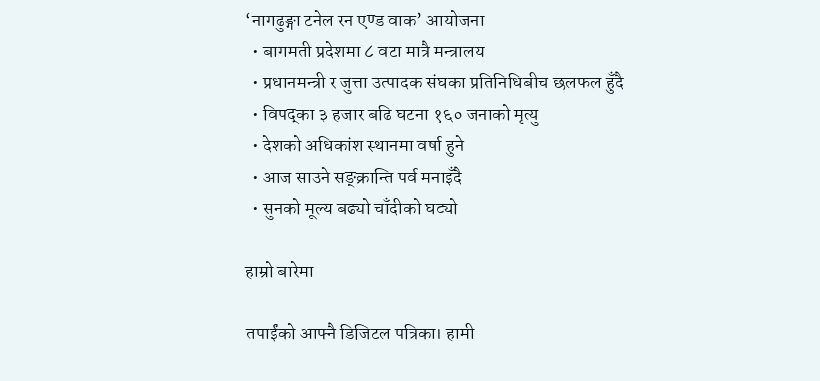‘नागढुङ्गा टनेल रन एण्ड वाक’ आयोजना
  • बागमती प्रदेशमा ८ वटा मात्रै मन्त्रालय
  • प्रधानमन्त्री र जुत्ता उत्पादक संघका प्रतिनिधिबीच छलफल हुँदै
  • विपद्का ३ हजार बढि घटना १६० जनाको मृत्यु
  • देशको अधिकांश स्थानमा वर्षा हुने
  • आज साउने सङ्क्रान्ति पर्व मनाइँदै
  • सुनको मूल्य बढ्यो चाँदीको घट्यो

हाम्रो बारेमा

तपाईंको आफ्नै डिजिटल पत्रिका। हामी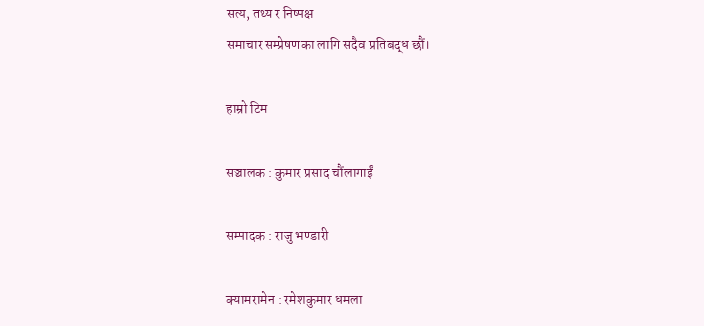सत्य, तथ्य र निष्पक्ष
समाचार सम्प्रेषणका लागि सदैव प्रतिबद्ध छौं।

हाम्रो टिम

सञ्चालक : कुमार प्रसाद चौंलागाईं

सम्पादक : राजु भण्डारी

क्यामरामेन : रमेशकुमार धमला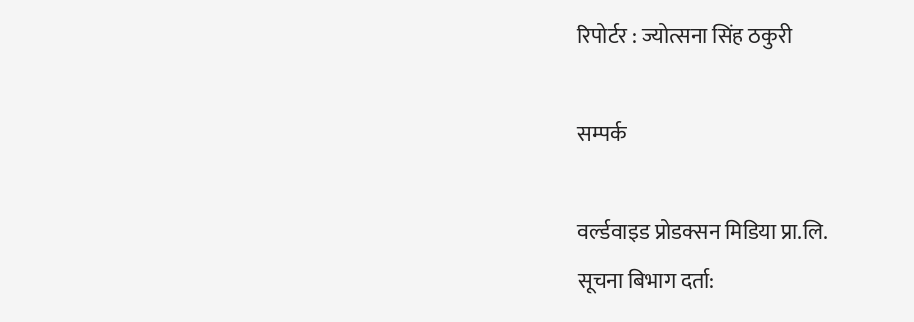रिपोर्टर : ज्योत्सना सिंह ठकुरी

सम्पर्क

वर्ल्डवाइड प्रोडक्सन मिडिया प्रा.लि.
सूचना बिभाग दर्ता: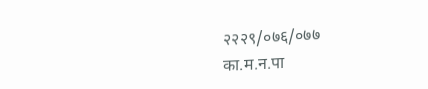२२२९/०७६/०७७
का.म.न.पा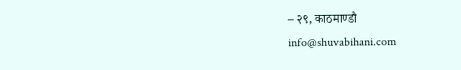– २९, काठमाण्डौ
info@shuvabihani.com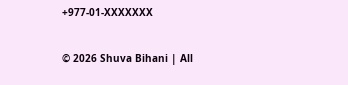+977-01-XXXXXXX

© 2026 Shuva Bihani | All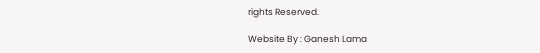rights Reserved.

Website By : Ganesh Lama